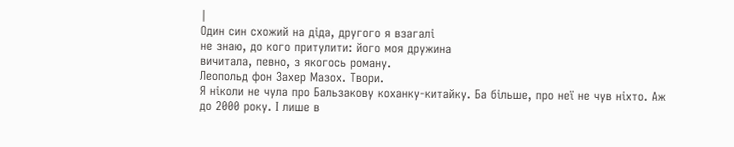|
Один син схожий на діда, другого я взагалі
не знаю, до кого притулити: його моя дружина
вичитала, певно, з якогось роману.
Леопольд фон Захер Мазох. Твори.
Я ніколи не чула про Бальзакову коханку-китайку. Ба більше, про неї не чув ніхто. Аж до 2000 року. І лише в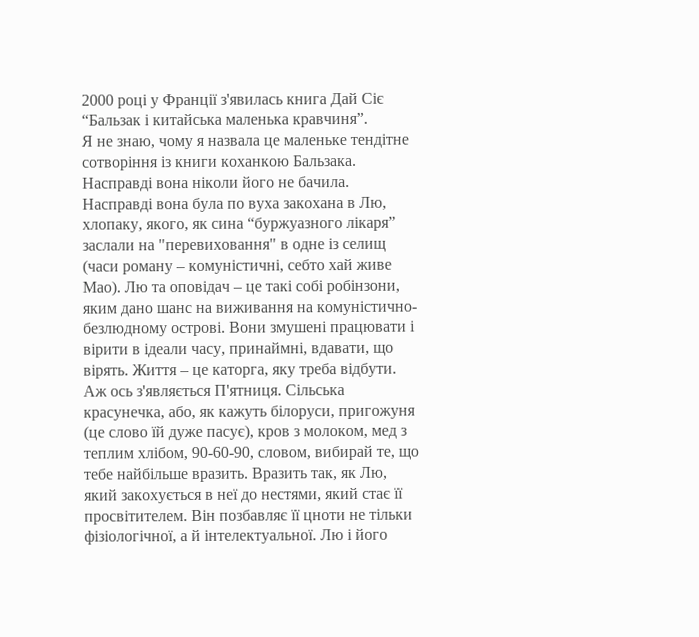2000 році у Франції з'явилась книга Дай Сіє “Бальзак і китайська маленька кравчиня”.
Я не знаю, чому я назвала це маленьке тендітне сотворіння із книги коханкою Бальзака. Насправді вона ніколи його не бачила. Насправді вона була по вуха закохана в Лю, хлопаку, якого, як сина “буржуазного лікаря” заслали на "перевиховання" в одне із селищ (часи роману – комуністичні, себто хай живе Мао). Лю та оповідач – це такі собі робінзони, яким дано шанс на виживання на комуністично-безлюдному острові. Вони змушені працювати і вірити в ідеали часу, принаймні, вдавати, що вірять. Життя – це каторга, яку треба відбути. Аж ось з'являється П'ятниця. Сільська красунечка, або, як кажуть білоруси, пригожуня (це слово їй дуже пасує), кров з молоком, мед з теплим хлібом, 90-60-90, словом, вибирай те, що тебе найбільше вразить. Вразить так, як Лю, який закохується в неї до нестями, який стає її просвітителем. Він позбавляє її цноти не тільки фізіологічної, а й інтелектуальної. Лю і його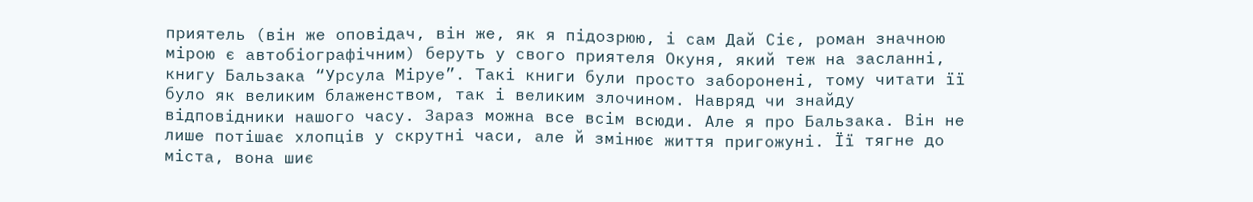приятель (він же оповідач, він же, як я підозрюю, і сам Дай Сіє, роман значною мірою є автобіографічним) беруть у свого приятеля Окуня, який теж на засланні, книгу Бальзака “Урсула Міруе”. Такі книги були просто заборонені, тому читати її було як великим блаженством, так і великим злочином. Навряд чи знайду відповідники нашого часу. Зараз можна все всім всюди. Але я про Бальзака. Він не лише потішає хлопців у скрутні часи, але й змінює життя пригожуні. Її тягне до міста, вона шиє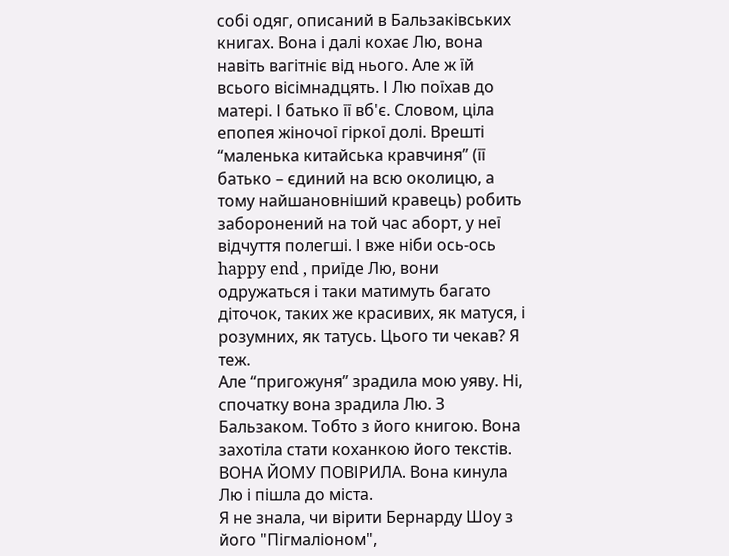собі одяг, описаний в Бальзаківських книгах. Вона і далі кохає Лю, вона навіть вагітніє від нього. Але ж їй всього вісімнадцять. І Лю поїхав до матері. І батько її вб'є. Словом, ціла епопея жіночої гіркої долі. Врешті “маленька китайська кравчиня” (її батько – єдиний на всю околицю, а тому найшановніший кравець) робить заборонений на той час аборт, у неї відчуття полегші. І вже ніби ось-ось happy end , приїде Лю, вони одружаться і таки матимуть багато діточок, таких же красивих, як матуся, і розумних, як татусь. Цього ти чекав? Я теж.
Але “пригожуня” зрадила мою уяву. Ні, спочатку вона зрадила Лю. З Бальзаком. Тобто з його книгою. Вона захотіла стати коханкою його текстів. ВОНА ЙОМУ ПОВІРИЛА. Вона кинула Лю і пішла до міста.
Я не знала, чи вірити Бернарду Шоу з його "Пігмаліоном",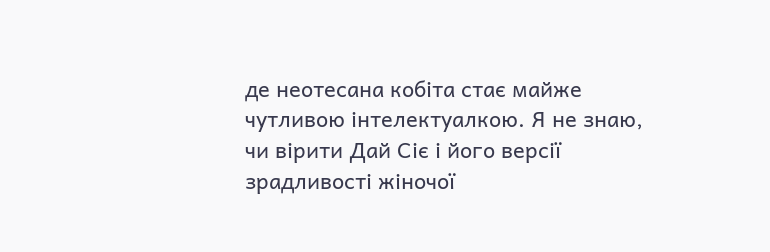де неотесана кобіта стає майже чутливою інтелектуалкою. Я не знаю, чи вірити Дай Сіє і його версії зрадливості жіночої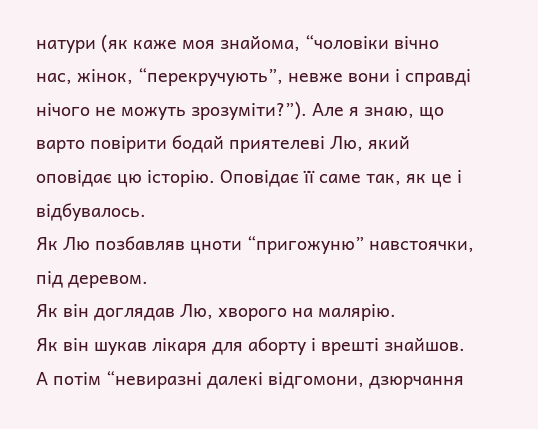натури (як каже моя знайома, “чоловіки вічно нас, жінок, “перекручують”, невже вони і справді нічого не можуть зрозуміти?”). Але я знаю, що варто повірити бодай приятелеві Лю, який оповідає цю історію. Оповідає її саме так, як це і відбувалось.
Як Лю позбавляв цноти “пригожуню” навстоячки, під деревом.
Як він доглядав Лю, хворого на малярію.
Як він шукав лікаря для аборту і врешті знайшов. А потім “невиразні далекі відгомони, дзюрчання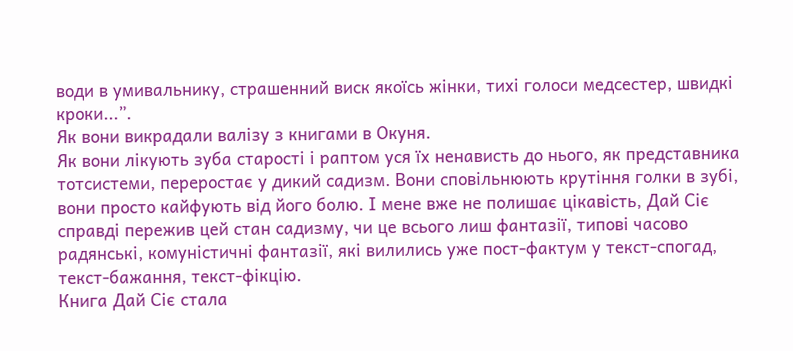води в умивальнику, страшенний виск якоїсь жінки, тихі голоси медсестер, швидкі кроки...”.
Як вони викрадали валізу з книгами в Окуня.
Як вони лікують зуба старості і раптом уся їх ненависть до нього, як представника тотсистеми, переростає у дикий садизм. Вони сповільнюють крутіння голки в зубі, вони просто кайфують від його болю. І мене вже не полишає цікавість, Дай Сіє справді пережив цей стан садизму, чи це всього лиш фантазії, типові часово радянські, комуністичні фантазії, які вилились уже пост-фактум у текст-спогад, текст-бажання, текст-фікцію.
Книга Дай Сіє стала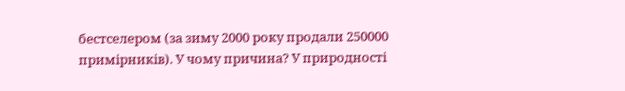бестселером (за зиму 2000 року продали 250000 примірників). У чому причина? У природності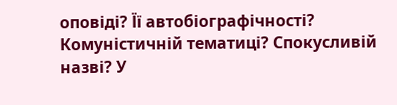оповіді? Її автобіографічності? Комуністичній тематиці? Спокусливій назві? У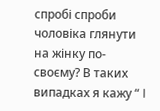спробі спроби чоловіка глянути на жінку по-своєму? В таких випадках я кажу “ I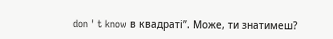don ' t know в квадраті”. Може, ти знатимеш?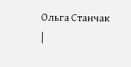Ольга Станчак
|